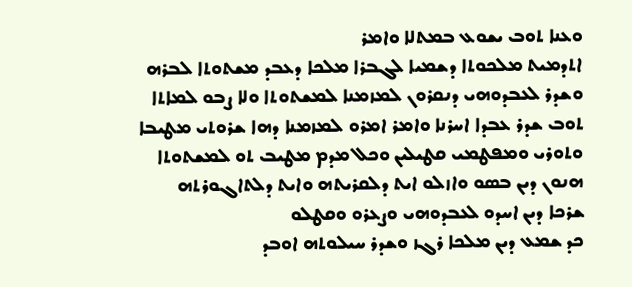ܘܥܢܐ ܬܘܒ ܝܫܘܥ ܒܡܬܠܐ ܘܐܡܪ
ܐܬܕܡܝܬ ܡܠܟܘܬܐ ܕܫܡܝܐ ܠܓܒܪܐ ܡܠܟܐ ܕܥܒܕ ܡܫܬܘܬܐ ܠܒܪܗ
ܘܫܕܪ ܠܥܒܕܘܗܝ ܕܢܩܪܘܢ ܠܡܙܡܢܐ ܠܡܫܬܘܬܐ ܘܠܐ ܨܒܘ ܠܡܐܬܐ
ܬܘܒ ܫܕܪ ܥܒܕܐ ܐܚܪܢܐ ܘܐܡܪ ܐܡܪܘ ܠܡܙܡܢܐ ܕܗܐ ܫܪܘܬܝ ܡܛܝܒܐ ܘܬܘܪܝ ܘܡܦܛܡܝ ܩܛܝܠܝܢ ܘܟܠ ܡܕܡ ܡܛܝܒ ܬܘ ܠܡܫܬܘܬܐ
ܗܢܘܢ ܕܝܢ ܒܤܘ ܘܐܙܠܘ ܐܝܬ ܕܠܩܪܝܬܗ ܘܐܝܬ ܕܠܬܐܓܘܪܬܗ
ܫܪܟܐ ܕܝܢ ܐܚܕܘ ܠܥܒܕܘܗܝ ܘܨܥܪܘ ܘܩܛܠܘ
ܟܕ ܫܡܥ ܕܝܢ ܡܠܟܐ ܪܓܙ ܘܫܕܪ ܚܝܠܘܬܗ ܐܘܒܕ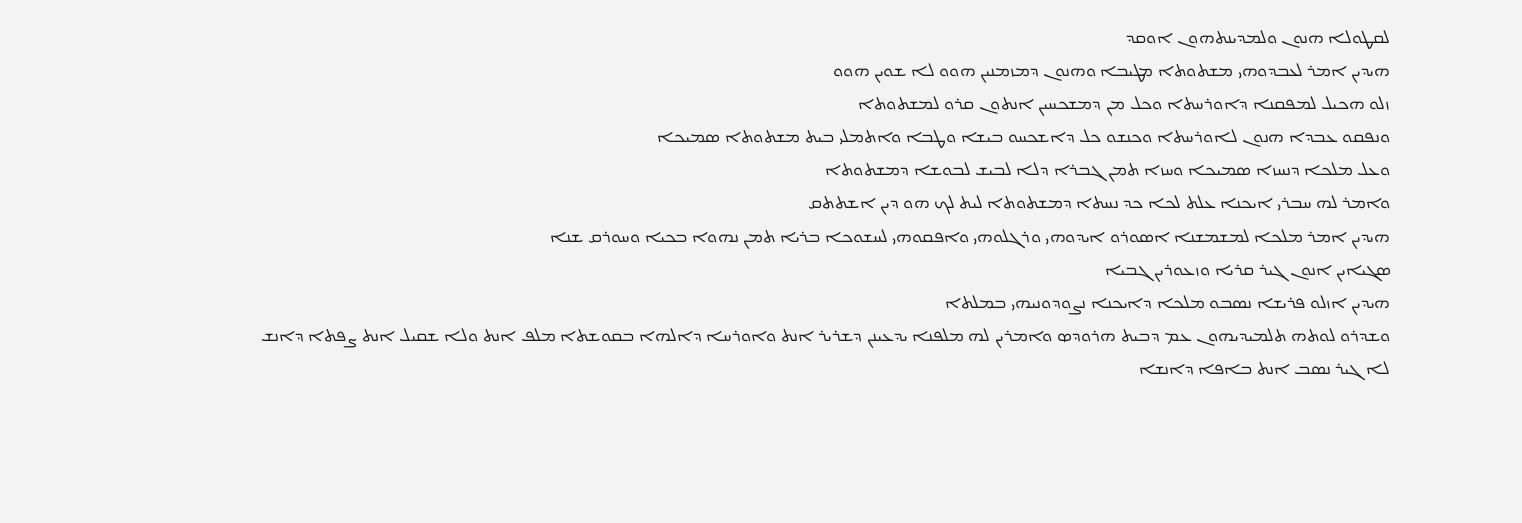ܠܩܛܘܠܐ ܗܢܘܢ ܘܠܡܕܝܢܬܗܘܢ ܐܘܩܕ
ܗܝܕܝܢ ܐܡܪ ܠܥܒܕܘܗܝ ܡܫܬܘܬܐ ܡܛܝܒܐ ܘܗܢܘܢ ܕܡܙܡܢܝܢ ܗܘܘ ܠܐ ܫܘܝܢ ܗܘܘ
ܙܠܘ ܗܟܝܠ ܠܡܦܩܢܐ ܕܐܘܪܚܬܐ ܘܟܠ ܡܢ ܕܡܫܟܚܝܢ ܐܢܬܘܢ ܩܪܘ ܠܡܫܬܘܬܐ
ܘܢܦܩܘ ܥܒܕܐ ܗܢܘܢ ܠܐܘܪܚܬܐ ܘܟܢܫܘ ܟܠ ܕܐܫܟܚܘ ܒܝܫܐ ܘܛܒܐ ܘܐܬܡܠܝ ܒܝܬ ܡܫܬܘܬܐ ܤܡܝܟܐ
ܘܥܠ ܡܠܟܐ ܕܢܚܙܐ ܤܡܝܟܐ ܘܚܙܐ ܬܡܢ ܓܒܪܐ ܕܠܐ ܠܒܝܫ ܠܒܘܫܐ ܕܡܫܬܘܬܐ
ܘܐܡܪ ܠܗ ܚܒܪܝ ܐܝܟܢܐ ܥܠܬ ܠܟܐ ܟܕ ܢܚܬܐ ܕܡܫܬܘܬܐ ܠܝܬ ܠܟ ܗܘ ܕܝܢ ܐܫܬܬܩ
ܗܝܕܝܢ ܐܡܪ ܡܠܟܐ ܠܡܫܡܫܢܐ ܐܤܘܪܘ ܐܝܕܘܗܝ ܘܪܓܠܘܗܝ ܘܐܦܩܘܗܝ ܠܚܫܘܟܐ ܒܪܝܐ ܬܡܢ ܢܗܘܐ ܒܟܝܐ ܘܚܘܪܩ ܫܢܐ
ܤܓܝܐܝܢ ܐܢܘܢ ܓܝܪ ܩܪܝܐ ܘܙܥܘܪܝܢ ܓܒܝܐ
ܗܝܕܝܢ ܐܙܠܘ ܦܪܝܫܐ ܢܤܒܘ ܡܠܟܐ ܕܐܝܟܢܐ ܢܨܘܕܘܢܝܗܝ ܒܡܠܬܐ
ܘܫܕܪܘ ܠܘܬܗ ܬܠܡܝܕܝܗܘܢ ܥܡ ܕܒܝܬ ܗܪܘܕܤ ܘܐܡܪܝܢ ܠܗ ܡܠܦܢܐ ܝܕܥܝܢܢ ܕܫܪܝܪ ܐܢܬ ܘܐܘܪܚܐ ܕܐܠܗܐ ܒܩܘܫܬܐ ܡܠܦ ܐܢܬ ܘܠܐ ܫܩܝܠ ܐܢܬ ܨܦܬܐ ܕܐܢܫ ܠܐ ܓܝܪ ܢܤܒ ܐܢܬ ܒܐܦܐ ܕܐܢܫܐ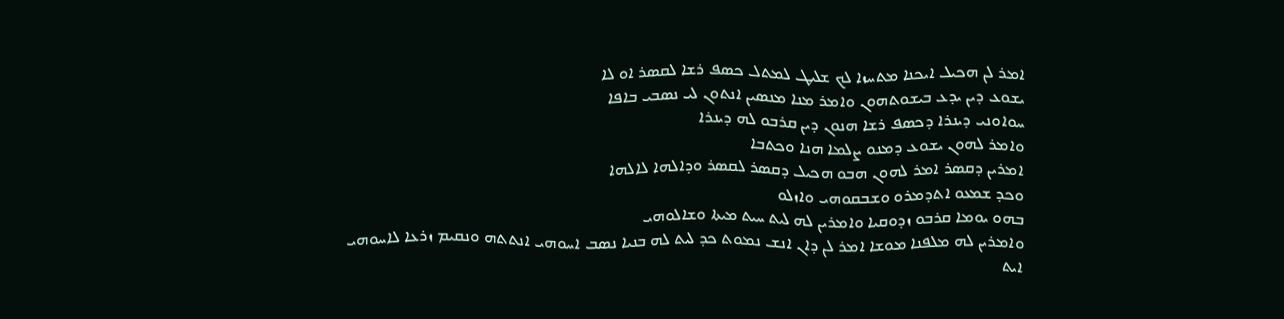ܐܡܪ ܠܢ ܗܟܝܠ ܐܝܟܢܐ ܡܬܚܙܐ ܠܟ ܫܠܝܛ ܠܡܬܠ ܟܤܦ ܪܫܐ ܠܩܤܪ ܐܘ ܠܐ
ܝܫܘܥ ܕܝܢ ܝܕܥ ܒܝܫܘܬܗܘܢ ܘܐܡܪ ܡܢܐ ܡܢܤܝܢ ܐܢܬܘܢ ܠܝ ܢܤܒܝ ܒܐܦܐ
ܚܘܐܘܢܝ ܕܝܢܪܐ ܕܟܤܦ ܪܫܐ ܗܢܘܢ ܕܝܢ ܩܪܒܘ ܠܗ ܕܝܢܪܐ
ܘܐܡܪ ܠܗܘܢ ܝܫܘܥ ܕܡܢܘ ܨܠܡܐ ܗܢܐ ܘܟܬܒܐ
ܐܡܪܝܢ ܕܩܤܪ ܐܡܪ ܠܗܘܢ ܗܒܘ ܗܟܝܠ ܕܩܤܪ ܠܩܤܪ ܘܕܐܠܗܐ ܠܐܠܗܐ
ܘܟܕ ܫܡܥܘ ܐܬܕܡܪܘ ܘܫܒܩܘܗܝ ܘܐܙܠܘ
ܒܗܘ ܝܘܡܐ ܩܪܒܘ ܙܕܘܩܝܐ ܘܐܡܪܝܢ ܠܗ ܠܝܬ ܚܝܬ ܡܝܬܐ ܘܫܐܠܘܗܝ
ܘܐܡܪܝܢ ܠܗ ܡܠܦܢܐ ܡܘܫܐ ܐܡܪ ܠܢ ܕܐܢ ܐܢܫ ܢܡܘܬ ܟܕ ܠܝܬ ܠܗ ܒܢܝܐ ܢܤܒ ܐܚܘܗܝ ܐܢܬܬܗ ܘܢܩܝܡ ܙܪܥܐ ܠܐܚܘܗܝ
ܐܝܬ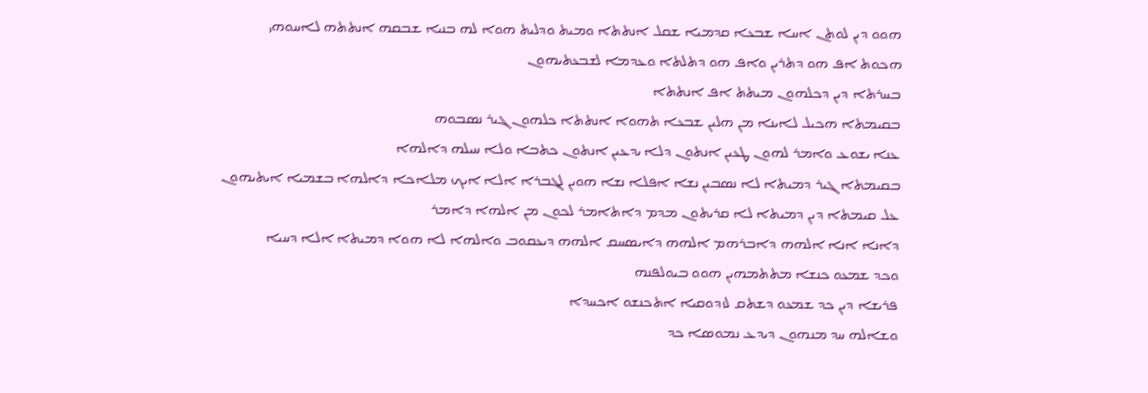ܗܘܘ ܕܝܢ ܠܘܬܢ ܐܚܐ ܫܒܥܐ ܩܕܡܝܐ ܫܩܠ ܐܢܬܬܐ ܘܡܝܬ ܘܕܠܝܬ ܗܘܐ ܠܗ ܒܢܝܐ ܫܒܩܗ ܐܢܬܬܗ ܠܐܚܘܗܝ
ܗܟܘܬ ܐܦ ܗܘ ܕܬܪܝܢ ܘܐܦ ܗܘ ܕܬܠܬܐ ܘܥܕܡܐ ܠܫܒܥܬܝܗܘܢ
ܒܚܪܬܐ ܕܝܢ ܕܟܠܗܘܢ ܡܝܬܬ ܐܦ ܐܢܬܬܐ
ܒܩܝܡܬܐ ܗܟܝܠ ܠܐܝܢܐ ܡܢ ܗܠܝܢ ܫܒܥܐ ܬܗܘܐ ܐܢܬܬܐ ܟܠܗܘܢ ܓܝܪ ܢܤܒܘܗ
ܥܢܐ ܝܫܘܥ ܘܐܡܪ ܠܗܘܢ ܛܥܝܢ ܐܢܬܘܢ ܕܠܐ ܝܕܥܝܢ ܐܢܬܘܢ ܟܬܒܐ ܘܠܐ ܚܝܠܗ ܕܐܠܗܐ
ܒܩܝܡܬܐ ܓܝܪ ܕܡܝܬܐ ܠܐ ܢܤܒܝܢ ܢܫܐ ܐܦܠܐ ܢܫܐ ܗܘܝܢ ܠܓܒܪܐ ܐܠܐ ܐܝܟ ܡܠܐܟܐ ܕܐܠܗܐ ܒܫܡܝܐ ܐܝܬܝܗܘܢ
ܥܠ ܩܝܡܬܐ ܕܝܢ ܕܡܝܬܐ ܠܐ ܩܪܝܬܘܢ ܡܕܡ ܕܐܬܐܡܪ ܠܟܘܢ ܡܢ ܐܠܗܐ ܕܐܡܪ
ܕܐܢܐ ܐܢܐ ܐܠܗܗ ܕܐܒܪܗܡ ܐܠܗܗ ܕܐܝܤܚܩ ܐܠܗܗ ܕܝܥܩܘܒ ܘܐܠܗܐ ܠܐ ܗܘܐ ܕܡܝܬܐ ܐܠܐ ܕܚܝܐ
ܘܟܕ ܫܡܥܘ ܟܢܫܐ ܡܬܬܡܗܝܢ ܗܘܘ ܒܝܘܠܦܢܗ
ܦܪܝܫܐ ܕܝܢ ܟܕ ܫܡܥܘ ܕܫܬܩ ܠܙܕܘܩܝܐ ܐܬܟܢܫܘ ܐܟܚܕܐ
ܘܫܐܠܗ ܚܕ ܡܢܗܘܢ ܕܝܕܥ ܢܡܘܤܐ ܟܕ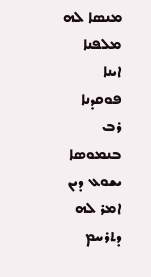ܡܢܤܐ ܠܗ
ܡܠܦܢܐ ܐܝܢܐ ܦܘܩܕܢܐ ܪܒ ܒܢܡܘܤܐ
ܝܫܘܥ ܕܝܢ ܐܡܪ ܠܗ ܕܬܪܚܡ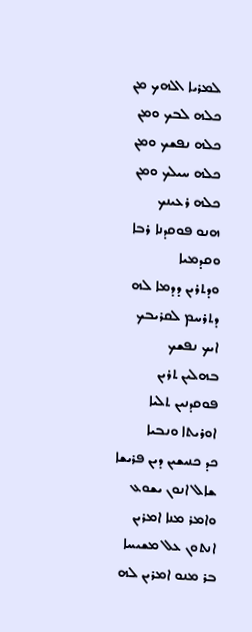ܠܡܪܝܐ ܐܠܗܟ ܡܢ ܟܠܗ ܠܒܟ ܘܡܢ ܟܠܗ ܢܦܫܟ ܘܡܢ ܟܠܗ ܚܝܠܟ ܘܡܢ ܟܠܗ ܪܥܝܢܟ
ܗܢܘ ܦܘܩܕܢܐ ܪܒܐ ܘܩܕܡܝܐ
ܘܕܬܪܝܢ ܕܕܡܐ ܠܗ ܕܬܪܚܡ ܠܩܪܝܒܟ ܐܝܟ ܢܦܫܟ
ܒܗܠܝܢ ܬܪܝܢ ܦܘܩܕܢܝܢ ܬܠܝܐ ܐܘܪܝܬܐ ܘܢܒܝܐ
ܟܕ ܟܢܝܫܝܢ ܕܝܢ ܦܪܝܫܐ ܫܐܠ ܐܢܘܢ ܝܫܘܥ
ܘܐܡܪ ܡܢܐ ܐܡܪܝܢ ܐܢܬܘܢ ܥܠ ܡܫܝܚܐ ܒܪ ܡܢܘ ܐܡܪܝܢ ܠܗ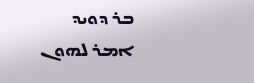ܒܪ ܕܘܝܕ
ܐܡܪ ܠܗܘܢ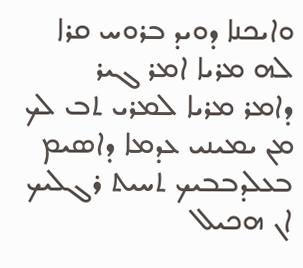ܘܐܝܟܢܐ ܕܘܝܕ ܒܪܘܚ ܩܪܐ ܠܗ ܡܪܝܐ ܐܡܪ ܓܝܪ
ܕܐܡܪ ܡܪܝܐ ܠܡܪܝ ܬܒ ܠܟ ܡܢ ܝܡܝܢܝ ܥܕܡܐ ܕܐܤܝܡ ܒܥܠܕܒܒܝܟ ܬܚܝܬ ܪܓܠܝܟ
ܐܢ ܗܟܝܠ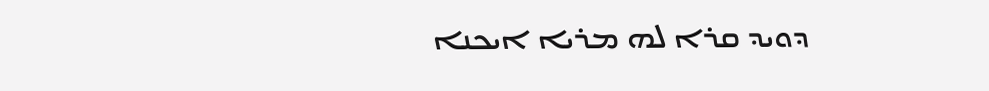ܕܘܝܕ ܩܪܐ ܠܗ ܡܪܝܐ ܐܝܟܢܐ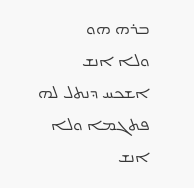ܒܪܗ ܗܘ
ܘܠܐ ܐܢܫ ܐܫܟܚ ܕܢܬܠ ܠܗ ܦܬܓܡܐ ܘܠܐ ܐܢܫ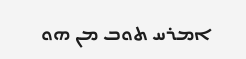ܐܡܪܚ ܬܘܒ ܡܢ ܗܘ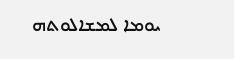ܝܘܡܐ ܠܡܫܐܠܘܬܗ